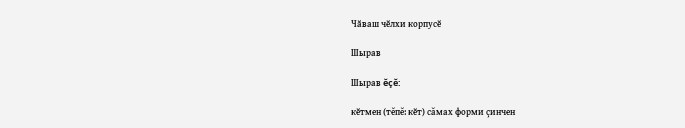Чӑваш чӗлхи корпусӗ

Шырав

Шырав ĕçĕ:

кӗтмен (тĕпĕ: кӗт) сăмах форми çинчен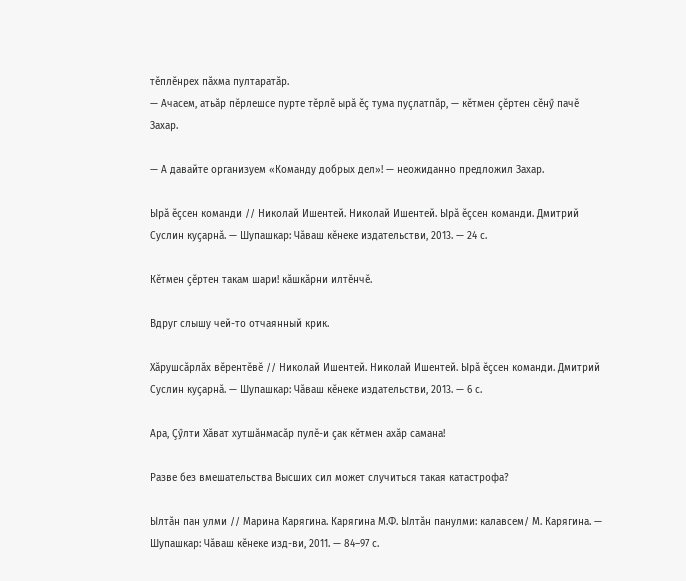тĕплĕнрех пăхма пултаратăр.
— Ачасем, атьӑр пӗрлешсе пурте тӗрлӗ ырӑ ӗҫ тума пуҫлатпӑр, — кӗтмен ҫӗртен сӗнӳ пачӗ Захар.

— А давайте организуем «Команду добрых дел»! — неожиданно предложил Захар.

Ырӑ ӗҫсен команди // Николай Ишентей. Николай Ишентей. Ырӑ ӗҫсен команди. Дмитрий Суслин куҫарнӑ. — Шупашкар: Чӑваш кӗнеке издательстви, 2013. — 24 с.

Кӗтмен ҫӗртен такам шари! кӑшкӑрни илтӗнчӗ.

Вдруг слышу чей-то отчаянный крик.

Хӑрушсӑрлӑх вӗрентӗвӗ // Николай Ишентей. Николай Ишентей. Ырӑ ӗҫсен команди. Дмитрий Суслин куҫарнӑ. — Шупашкар: Чӑваш кӗнеке издательстви, 2013. — 6 с.

Ара, Ҫӳлти Хӑват хутшӑнмасӑр пулӗ-и ҫак кӗтмен ахӑр самана!

Разве без вмешательства Высших сил может случиться такая катастрофа?

Ылтӑн пан улми // Марина Карягина. Карягина М.Ф. Ылтӑн панулми: калавсем/ М. Карягина. — Шупашкар: Чӑваш кӗнеке изд-ви, 2011. — 84–97 с.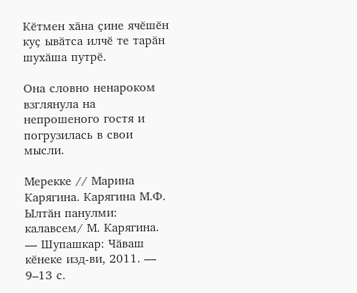Кӗтмен хӑна ҫине ячӗшӗн куҫ ывӑтса илчӗ те тарӑн шухӑша путрӗ.

Она словно ненароком взглянула на непрошеного гостя и погрузилась в свои мысли.

Мерекке // Марина Карягина. Карягина М.Ф. Ылтӑн панулми: калавсем/ М. Карягина. — Шупашкар: Чӑваш кӗнеке изд-ви, 2011. — 9–13 с.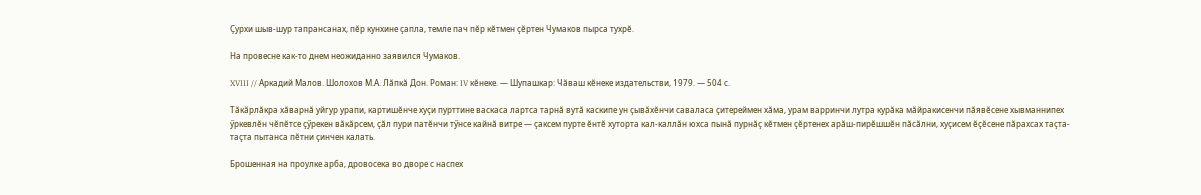Ҫурхи шыв-шур тапрансанах, пӗр кунхине ҫапла, темле пач пӗр кӗтмен ҫӗртен Чумаков пырса тухрӗ.

На провесне как-то днем неожиданно заявился Чумаков.

XVIII // Аркадий Малов. Шолохов М.А. Лӑпкӑ Дон. Роман: IV кӗнеке. — Шупашкар: Чӑваш кӗнеке издательстви, 1979. — 504 с.

Тӑкӑрлӑкра хӑварнӑ уйгур урапи, картишӗнче хуҫи пурттине васкаса лартса тарнӑ вутӑ каскипе ун ҫывӑхӗнчи саваласа ҫитереймен хӑма, урам варринчи лутра курӑка мӑйракисенчи пӑявӗсене хывманнипех ӳркевлӗн чӗпӗтсе ҫӳрекен вӑкӑрсем, ҫӑл пури патӗнчи тӳнсе кайнӑ витре — ҫаксем пурте ӗнтӗ хуторта кал-каллӑн юхса пынӑ пурнӑҫ кӗтмен ҫӗртенех арӑш-пирӗшшӗн пӑсӑлни, хуҫисем ӗҫӗсене пӑрахсах таҫта-таҫта пытанса пӗтни ҫинчен калать.

Брошенная на проулке арба, дровосека во дворе с наспех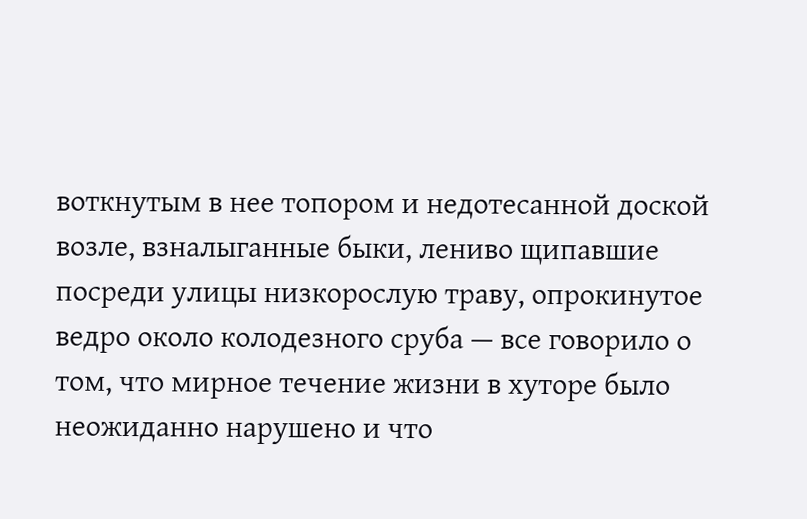воткнутым в нее топором и недотесанной доской возле, взналыганные быки, лениво щипавшие посреди улицы низкорослую траву, опрокинутое ведро около колодезного сруба — все говорило о том, что мирное течение жизни в хуторе было неожиданно нарушено и что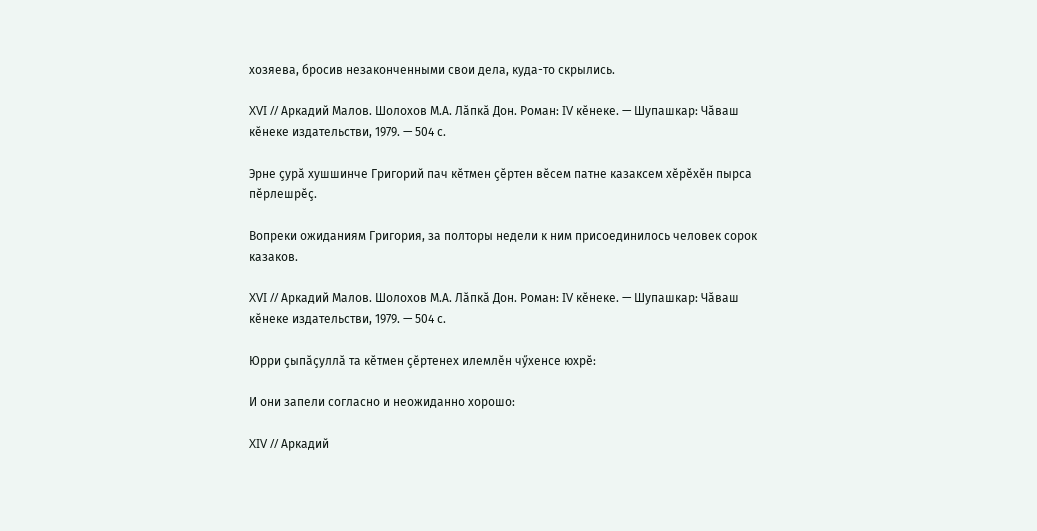хозяева, бросив незаконченными свои дела, куда-то скрылись.

XVI // Аркадий Малов. Шолохов М.А. Лӑпкӑ Дон. Роман: IV кӗнеке. — Шупашкар: Чӑваш кӗнеке издательстви, 1979. — 504 с.

Эрне ҫурӑ хушшинче Григорий пач кӗтмен ҫӗртен вӗсем патне казаксем хӗрӗхӗн пырса пӗрлешрӗҫ.

Вопреки ожиданиям Григория, за полторы недели к ним присоединилось человек сорок казаков.

XVI // Аркадий Малов. Шолохов М.А. Лӑпкӑ Дон. Роман: IV кӗнеке. — Шупашкар: Чӑваш кӗнеке издательстви, 1979. — 504 с.

Юрри ҫыпӑҫуллӑ та кӗтмен ҫӗртенех илемлӗн чӳхенсе юхрӗ:

И они запели согласно и неожиданно хорошо:

XIV // Аркадий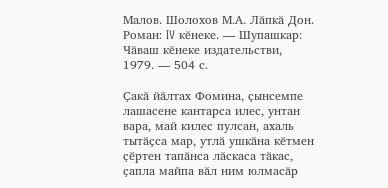Малов. Шолохов М.А. Лӑпкӑ Дон. Роман: IV кӗнеке. — Шупашкар: Чӑваш кӗнеке издательстви, 1979. — 504 с.

Ҫакӑ йӑлтах Фомина, ҫынсемпе лашасене кантарса илес, унтан вара, май килес пулсан, ахаль тытӑҫса мар, утлӑ ушкӑна кӗтмен ҫӗртен тапӑнса лӑскаса тӑкас, ҫапла майпа вӑл ним юлмасӑр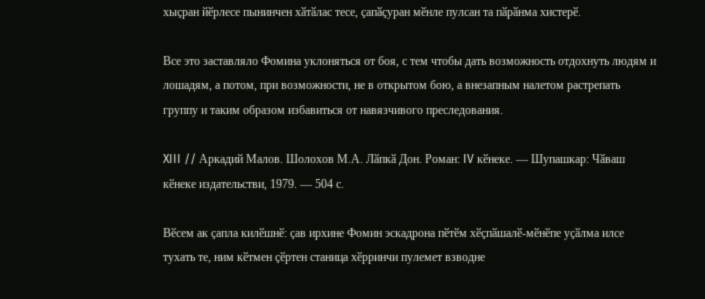хыҫран йӗрлесе пынинчен хӑтӑлас тесе, ҫапӑҫуран мӗнле пулсан та пӑрӑнма хистерӗ.

Все это заставляло Фомина уклоняться от боя, с тем чтобы дать возможность отдохнуть людям и лошадям, а потом, при возможности, не в открытом бою, а внезапным налетом растрепать группу и таким образом избавиться от навязчивого преследования.

XIII // Аркадий Малов. Шолохов М.А. Лӑпкӑ Дон. Роман: IV кӗнеке. — Шупашкар: Чӑваш кӗнеке издательстви, 1979. — 504 с.

Вӗсем ак ҫапла килӗшнӗ: ҫав ирхине Фомин эскадрона пӗтӗм хӗҫпӑшалӗ-мӗнӗпе уҫӑлма илсе тухать те, ним кӗтмен ҫӗртен станица хӗрринчи пулемет взводне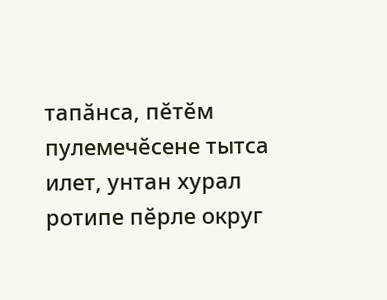тапӑнса, пӗтӗм пулемечӗсене тытса илет, унтан хурал ротипе пӗрле округ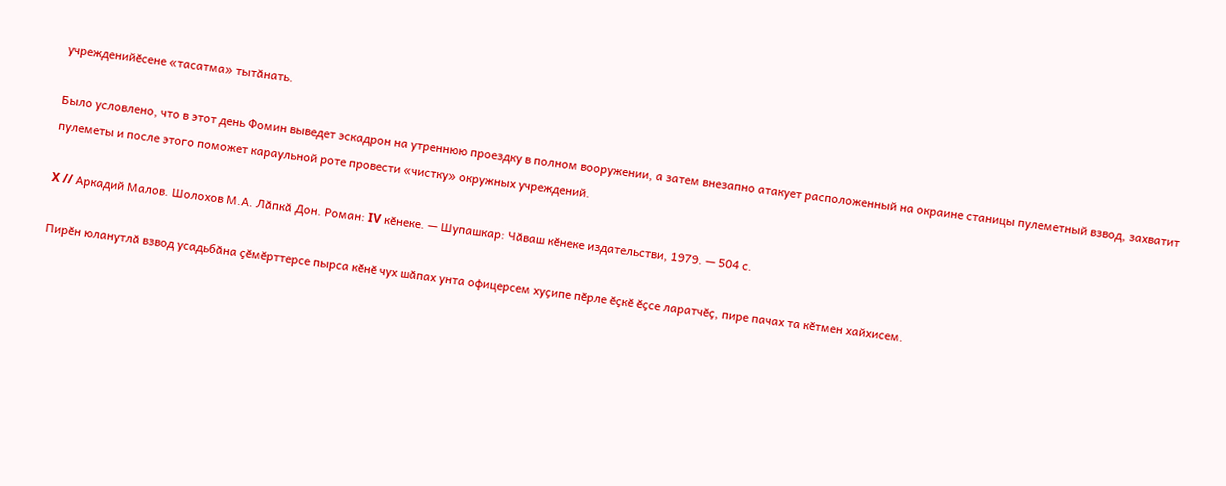учрежденийӗсене «тасатма» тытӑнать.

Было условлено, что в этот день Фомин выведет эскадрон на утреннюю проездку в полном вооружении, а затем внезапно атакует расположенный на окраине станицы пулеметный взвод, захватит пулеметы и после этого поможет караульной роте провести «чистку» окружных учреждений.

X // Аркадий Малов. Шолохов М.А. Лӑпкӑ Дон. Роман: IV кӗнеке. — Шупашкар: Чӑваш кӗнеке издательстви, 1979. — 504 с.

Пирӗн юланутлӑ взвод усадьбӑна ҫӗмӗрттерсе пырса кӗнӗ чух шӑпах унта офицерсем хуҫипе пӗрле ӗҫкӗ ӗҫсе ларатчӗҫ, пире пачах та кӗтмен хайхисем.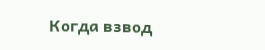Когда взвод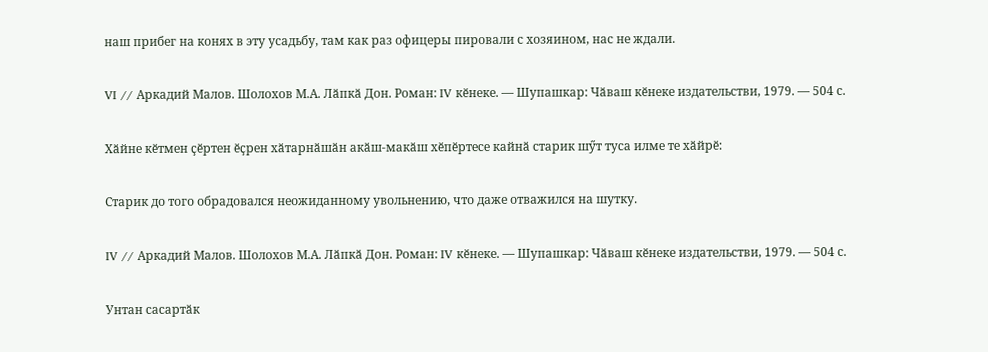наш прибег на конях в эту усадьбу, там как раз офицеры пировали с хозяином, нас не ждали.

VI // Аркадий Малов. Шолохов М.А. Лӑпкӑ Дон. Роман: IV кӗнеке. — Шупашкар: Чӑваш кӗнеке издательстви, 1979. — 504 с.

Хӑйне кӗтмен ҫӗртен ӗҫрен хӑтарнӑшӑн акӑш-макӑш хӗпӗртесе кайнӑ старик шӳт туса илме те хӑйрӗ:

Старик до того обрадовался неожиданному увольнению, что даже отважился на шутку.

IV // Аркадий Малов. Шолохов М.А. Лӑпкӑ Дон. Роман: IV кӗнеке. — Шупашкар: Чӑваш кӗнеке издательстви, 1979. — 504 с.

Унтан сасартӑк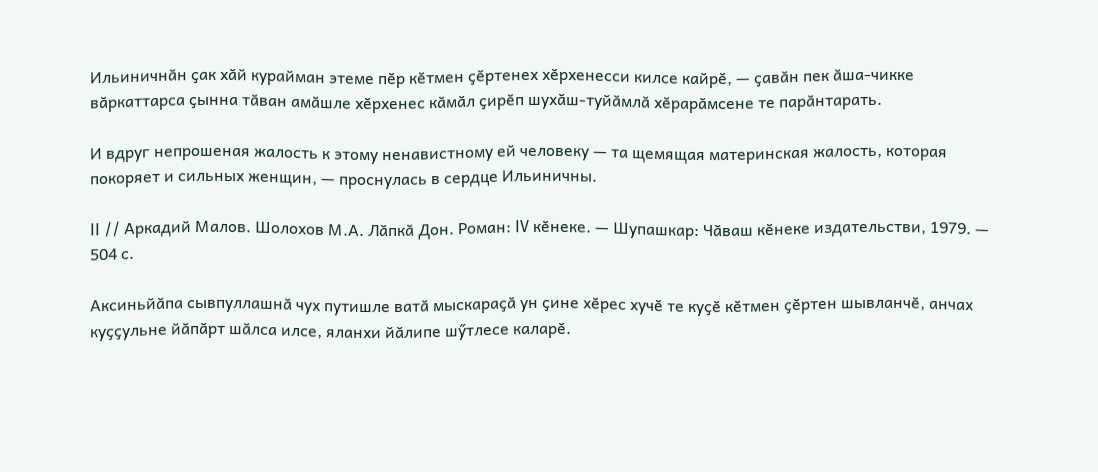Ильиничнӑн ҫак хӑй курайман этеме пӗр кӗтмен ҫӗртенех хӗрхенесси килсе кайрӗ, — ҫавӑн пек ӑша-чикке вӑркаттарса ҫынна тӑван амӑшле хӗрхенес кӑмӑл ҫирӗп шухӑш-туйӑмлӑ хӗрарӑмсене те парӑнтарать.

И вдруг непрошеная жалость к этому ненавистному ей человеку — та щемящая материнская жалость, которая покоряет и сильных женщин, — проснулась в сердце Ильиничны.

II // Аркадий Малов. Шолохов М.А. Лӑпкӑ Дон. Роман: IV кӗнеке. — Шупашкар: Чӑваш кӗнеке издательстви, 1979. — 504 с.

Аксиньйӑпа сывпуллашнӑ чух путишле ватӑ мыскараҫӑ ун ҫине хӗрес хучӗ те куҫӗ кӗтмен ҫӗртен шывланчӗ, анчах куҫҫульне йӑпӑрт шӑлса илсе, яланхи йӑлипе шӳтлесе каларӗ.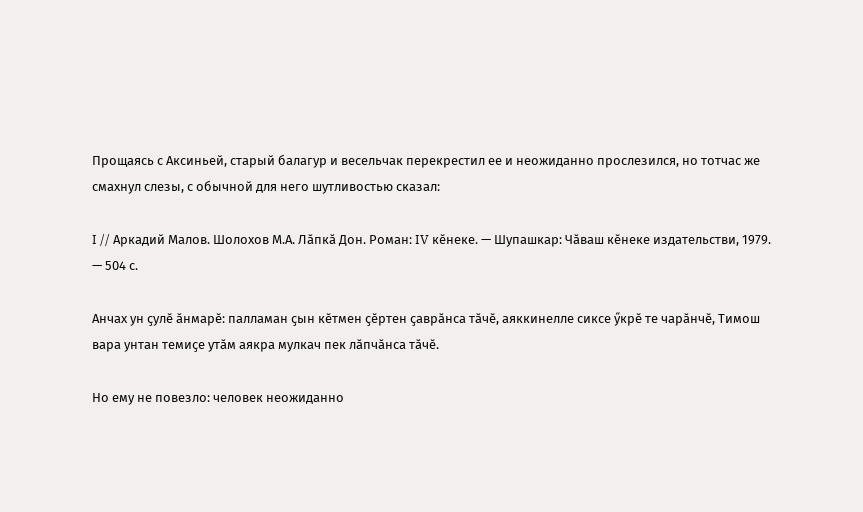Прощаясь с Аксиньей, старый балагур и весельчак перекрестил ее и неожиданно прослезился, но тотчас же смахнул слезы, с обычной для него шутливостью сказал:

I // Аркадий Малов. Шолохов М.А. Лӑпкӑ Дон. Роман: IV кӗнеке. — Шупашкар: Чӑваш кӗнеке издательстви, 1979. — 504 с.

Анчах ун ҫулӗ ӑнмарӗ: палламан ҫын кӗтмен ҫӗртен ҫаврӑнса тӑчӗ, аяккинелле сиксе ӳкрӗ те чарӑнчӗ, Тимош вара унтан темиҫе утӑм аякра мулкач пек лӑпчӑнса тӑчӗ.

Но ему не повезло: человек неожиданно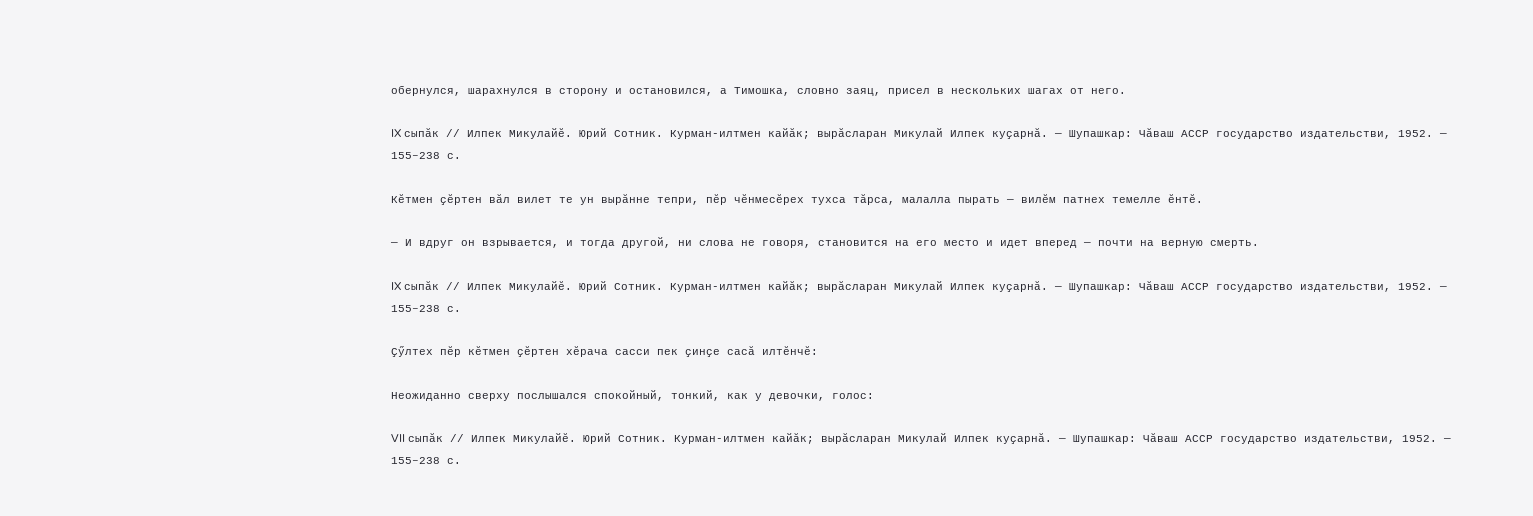обернулся, шарахнулся в сторону и остановился, а Тимошка, словно заяц, присел в нескольких шагах от него.

IX сыпӑк // Илпек Микулайӗ. Юрий Сотник. Курман-илтмен кайӑк; вырӑсларан Микулай Илпек куҫарнӑ. — Шупашкар: Чӑваш АССР государство издательстви, 1952. — 155–238 с.

Кӗтмен ҫӗртен вӑл вилет те ун вырӑнне тепри, пӗр чӗнмесӗрех тухса тӑрса, малалла пырать — вилӗм патнех темелле ӗнтӗ.

— И вдруг он взрывается, и тогда другой, ни слова не говоря, становится на его место и идет вперед — почти на верную смерть.

IX сыпӑк // Илпек Микулайӗ. Юрий Сотник. Курман-илтмен кайӑк; вырӑсларан Микулай Илпек куҫарнӑ. — Шупашкар: Чӑваш АССР государство издательстви, 1952. — 155–238 с.

Ҫӳлтех пӗр кӗтмен ҫӗртен хӗрача сасси пек ҫинҫе сасӑ илтӗнчӗ:

Неожиданно сверху послышался спокойный, тонкий, как у девочки, голос:

VII сыпӑк // Илпек Микулайӗ. Юрий Сотник. Курман-илтмен кайӑк; вырӑсларан Микулай Илпек куҫарнӑ. — Шупашкар: Чӑваш АССР государство издательстви, 1952. — 155–238 с.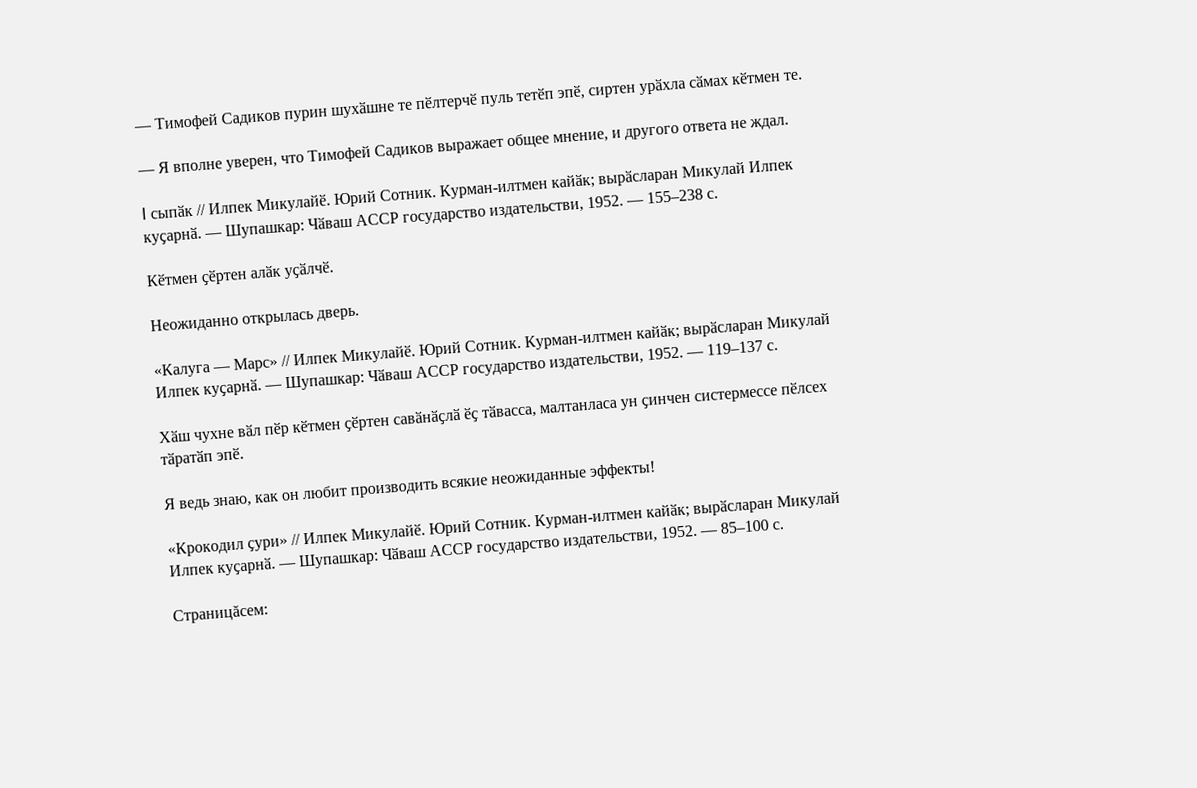— Тимофей Садиков пурин шухӑшне те пӗлтерчӗ пуль тетӗп эпӗ, сиртен урӑхла сӑмах кӗтмен те.

— Я вполне уверен, что Тимофей Садиков выражает общее мнение, и другого ответа не ждал.

I сыпӑк // Илпек Микулайӗ. Юрий Сотник. Курман-илтмен кайӑк; вырӑсларан Микулай Илпек куҫарнӑ. — Шупашкар: Чӑваш АССР государство издательстви, 1952. — 155–238 с.

Кӗтмен ҫӗртен алӑк уҫӑлчӗ.

Неожиданно открылась дверь.

«Калуга — Марс» // Илпек Микулайӗ. Юрий Сотник. Курман-илтмен кайӑк; вырӑсларан Микулай Илпек куҫарнӑ. — Шупашкар: Чӑваш АССР государство издательстви, 1952. — 119–137 с.

Хӑш чухне вӑл пӗр кӗтмен ҫӗртен савӑнӑҫлӑ ӗҫ тӑвасса, малтанласа ун ҫинчен систермессе пӗлсех тӑратӑп эпӗ.

Я ведь знаю, как он любит производить всякие неожиданные эффекты!

«Крокодил ҫури» // Илпек Микулайӗ. Юрий Сотник. Курман-илтмен кайӑк; вырӑсларан Микулай Илпек куҫарнӑ. — Шупашкар: Чӑваш АССР государство издательстви, 1952. — 85–100 с.

Страницăсем: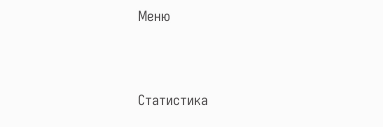Меню



Статистика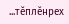...тĕплӗнрех